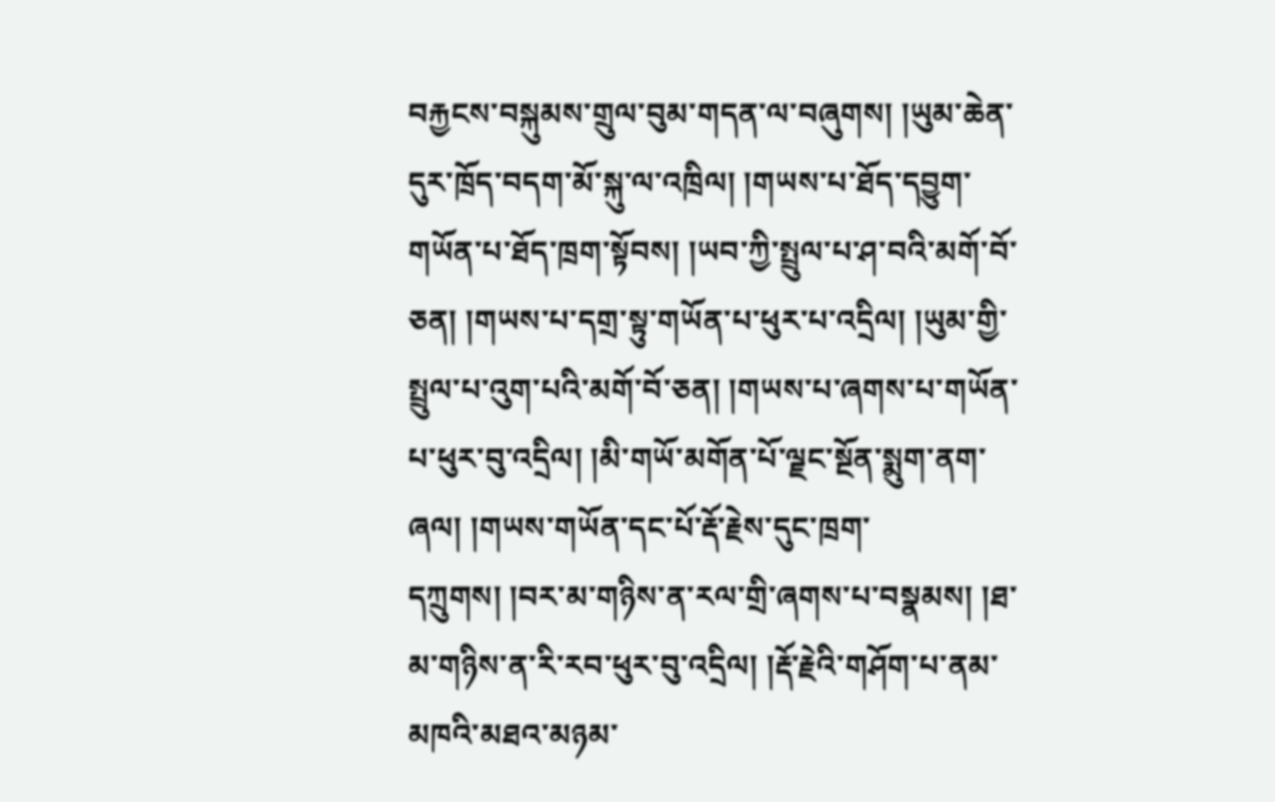བརྐྱངས་བསྐུམས་གྲུལ་བུམ་གདན་ལ་བཞུགས། །ཡུམ་ཆེན་དུར་ཁྲོད་བདག་མོ་སྐུ་ལ་འཁྲིལ། །གཡས་པ་ཐོད་དབྱུག་གཡོན་པ་ཐོད་ཁྲག་སྟོབས། །ཡབ་ཀྱི་སྤྲུལ་པ་ཤ་བའི་མགོ་བོ་ཅན། །གཡས་པ་དགྲ་སྟུ་གཡོན་པ་ཕུར་པ་འདྲིལ། །ཡུམ་གྱི་སྤྲུལ་པ་འུག་པའི་མགོ་བོ་ཅན། །གཡས་པ་ཞགས་པ་གཡོན་པ་ཕུར་བུ་འདྲིལ། །མི་གཡོ་མགོན་པོ་ལྗང་སྔོན་སྨུག་ནག་ཞལ། །གཡས་གཡོན་དང་པོ་རྡོ་རྗེས་དུང་ཁྲག་དཀྲུགས། །བར་མ་གཉིས་ན་རལ་གྲི་ཞགས་པ་བསྣམས། །ཐ་མ་གཉིས་ན་རི་རབ་ཕུར་བུ་འདྲིལ། །རྡོ་རྗེའི་གཤོག་པ་ནམ་མཁའི་མཐའ་མཉམ་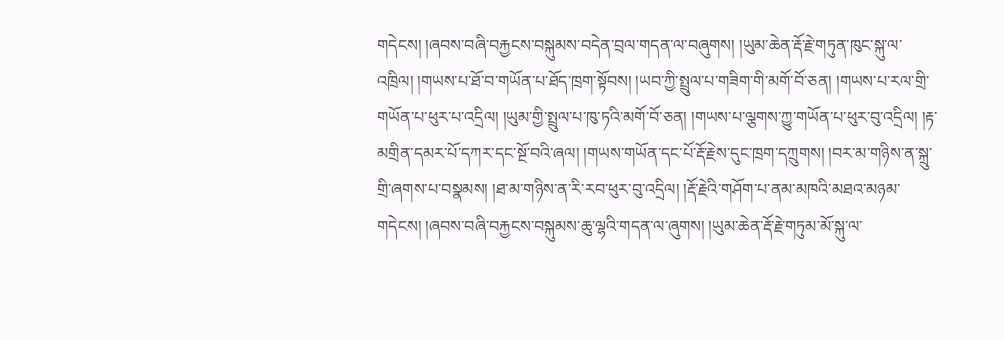གདེངས། །ཞབས་བཞི་བརྐྱངས་བསྐུམས་བདེན་བྲལ་གདན་ལ་བཞུགས། །ཡུམ་ཆེན་རྡོ་རྗེ་གཏུན་ཁུང་སྐུ་ལ་འཁྲིལ། །གཡས་པ་ཐོ་བ་གཡོན་པ་ཐོད་ཁྲག་སྟོབས། །ཡབ་ཀྱི་སྤྲུལ་པ་གཟིག་གི་མགོ་བོ་ཅན། །གཡས་པ་རལ་གྲི་གཡོན་པ་ཕུར་པ་འདྲིལ། །ཡུམ་གྱི་སྤྲུལ་པ་ཁུ་ཏའི་མགོ་བོ་ཅན། །གཡས་པ་ལྕགས་ཀྱུ་གཡོན་པ་ཕུར་བུ་འདྲིལ། །རྟ་མགྲིན་དམར་པོ་དཀར་དང་སྔོ་བའི་ཞལ། །གཡས་གཡོན་དང་པོ་རྡོ་རྗེས་དུང་ཁྲག་དཀྲུགས། །བར་མ་གཉིས་ན་སྐྲུ་གྲི་ཞགས་པ་བསྣམས། །ཐ་མ་གཉིས་ན་རི་རབ་ཕུར་བུ་འདྲིལ། །རྡོ་རྗེའི་གཤོག་པ་ནམ་མཁའི་མཐའ་མཉམ་གདེངས། །ཞབས་བཞི་བརྐྱངས་བསྐུམས་ཆུ་ལྷའི་གདན་ལ་ཞུགས། །ཡུམ་ཆེན་རྡོ་རྗེ་གཏུམ་མོ་སྐུ་ལ་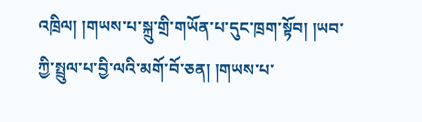འཁྲིལ། །གཡས་པ་སྐྲུ་གྲི་གཡོན་པ་དུང་ཁྲག་སྟོབ། །ཡབ་ཀྱི་སྤྲུལ་པ་བྱི་ལའི་མགོ་བོ་ཅན། །གཡས་པ་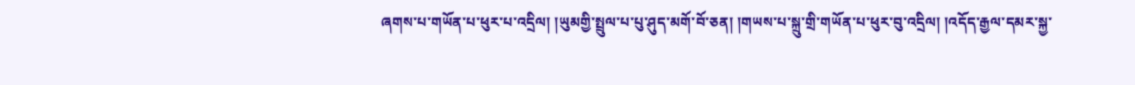ཞགས་པ་གཡོན་པ་ཕུར་པ་འདྲིལ། །ཡུམགྱི་སྤྲུལ་པ་པུ་ཤུད་མགོ་བོ་ཅན། །གཡས་པ་སྐྲུ་གྲི་གཡོན་པ་ཕུར་བུ་འདྲིལ། །འདོད་རྒྱལ་དམར་སྐྱ་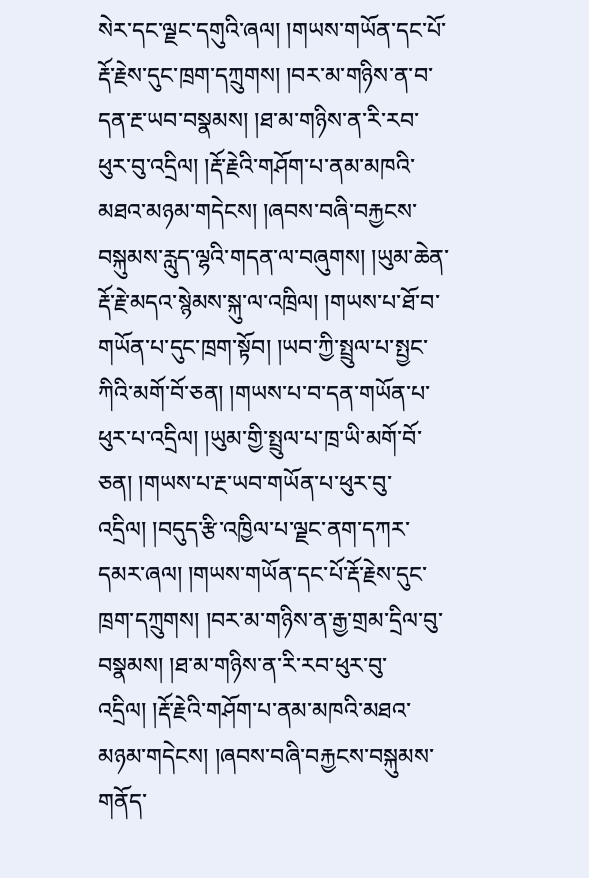སེར་དང་ལྗང་དགུའི་ཞལ། །གཡས་གཡོན་དང་པོ་རྡོ་རྗེས་དུང་ཁྲག་དཀྲུགས། །བར་མ་གཉིས་ན་བ་དན་རྔ་ཡབ་བསྣམས། །ཐ་མ་གཉིས་ན་རི་རབ་ཕུར་བུ་འདྲིལ། །རྡོ་རྗེའི་གཤོག་པ་ནམ་མཁའི་མཐའ་མཉམ་གདེངས། །ཞབས་བཞི་བརྐྱངས་བསྐུམས་རླུད་ལྷའི་གདན་ལ་བཞུགས། །ཡུམ་ཆེན་རྡོ་རྗེ་མདའ་སྙེམས་སྐུ་ལ་འཁྲིལ། །གཡས་པ་ཐོ་བ་གཡོན་པ་དུང་ཁྲག་སྟོབ། །ཡབ་ཀྱི་སྤྲུལ་པ་སྤྱང་ཀིའི་མགོ་བོ་ཅན། །གཡས་པ་བ་དན་གཡོན་པ་ཕུར་པ་འདྲིལ། །ཡུམ་གྱི་སྤྲུལ་པ་ཁྲ་ཡི་མགོ་བོ་ཅན། །གཡས་པ་རྔ་ཡབ་གཡོན་པ་ཕུར་བུ་འདྲིལ། །བདུད་རྩི་འཁྱིལ་པ་ལྗང་ནག་དཀར་དམར་ཞལ། །གཡས་གཡོན་དང་པོ་རྡོ་རྗེས་དུང་ཁྲག་དཀྲུགས། །བར་མ་གཉིས་ན་རྒྱ་གྲམ་དྲིལ་བུ་བསྣམས། །ཐ་མ་གཉིས་ན་རི་རབ་ཕུར་བུ་འདྲིལ། །རྡོ་རྗེའི་གཤོག་པ་ནམ་མཁའི་མཐའ་མཉམ་གདེངས། །ཞབས་བཞི་བརྐྱངས་བསྐུམས་གནོད་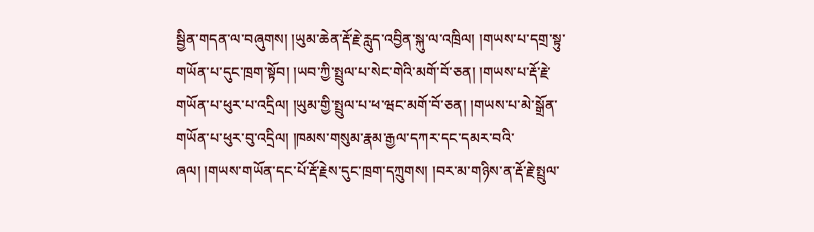སྦྱིན་གདན་ལ་བཞུགས། །ཡུམ་ཆེན་རྡོ་རྗེ་རླུད་འབྱིན་སྐུ་ལ་འཁྲིལ། །གཡས་པ་དགྲ་སྟུ་གཡོན་པ་དུང་ཁྲག་སྟོབ། །ཡབ་ཀྱི་སྤྲུལ་པ་སེང་གེའི་མགོ་བོ་ཅན། །གཡས་པ་རྡོ་རྗེ་གཡོན་པ་ཕུར་པ་འདྲིལ། །ཡུམ་གྱི་སྤྲུལ་པ་ཕ་ཝང་མགོ་བོ་ཅན། །གཡས་པ་མེ་སྒྲོན་གཡོན་པ་ཕུར་བུ་འདྲིལ། །ཁམས་གསུམ་རྣམ་རྒྱལ་དཀར་དང་དམར་བའི་ཞལ། །གཡས་གཡོན་དང་པོ་རྡོ་རྗེས་དུང་ཁྲག་དཀྲུགས། །བར་མ་གཉིས་ན་རྡོ་རྗེ་སྤྲུལ་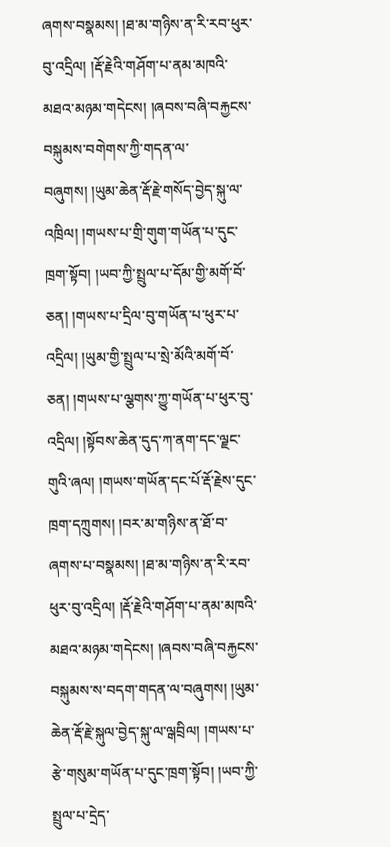ཞགས་བསྣམས། །ཐ་མ་གཉིས་ན་རི་རབ་ཕུར་བུ་འདྲིལ། །རྡོ་རྗེའི་གཤོག་པ་ནམ་མཁའི་མཐའ་མཉམ་གདེངས། །ཞབས་བཞི་བརྐྱངས་བསྐུམས་བགེགས་ཀྱི་གདན་ལ་བཞུགས། །ཡུམ་ཆེན་རྡོ་རྗེ་གསོད་བྱེད་སྐུ་ལ་འཁྲིལ། །གཡས་པ་གྲི་གུག་གཡོན་པ་དུང་ཁྲག་སྟོབ། །ཡབ་ཀྱི་སྤྲུལ་པ་དོམ་གྱི་མགོ་བོ་ཅན། །གཡས་པ་དྲིལ་བུ་གཡོན་པ་ཕུར་པ་འདྲིལ། །ཡུམ་གྱི་སྤྲུལ་པ་སྲེ་མོའི་མགོ་བོ་ཅན། །གཡས་པ་ལྕགས་ཀྱུ་གཡོན་པ་ཕུར་བུ་འདྲིལ། །སྟོབས་ཆེན་དུད་ཀ་ནག་དང་ལྗང་གུའི་ཞལ། །གཡས་གཡོན་དང་པོ་རྡོ་རྗེས་དུང་ཁྲག་དཀྲུགས། །བར་མ་གཉིས་ན་ཐོ་བ་ཞགས་པ་བསྣམས། །ཐ་མ་གཉིས་ན་རི་རབ་ཕུར་བུ་འདྲིལ། །རྡོ་རྗེའི་གཤོག་པ་ནམ་མཁའི་མཐའ་མཉམ་གདེངས། །ཞབས་བཞི་བརྐྱངས་བསྐུམས་ས་བདག་གདན་ལ་བཞུགས། །ཡུམ་ཆེན་རྡོ་རྗེ་སྐུལ་བྱེད་སྐུ་ལ་ལྒབྲིལ། །གཡས་པ་རྩེ་གསུམ་གཡོན་པ་དུང་ཁྲག་སྟོབ། །ཡབ་ཀྱི་སྤྲུལ་པ་དྲེད་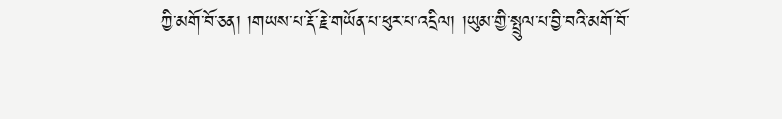ཀྱི་མགོ་བོ་ཅན། །གཡས་པ་རྡོ་རྗེ་གཡོན་པ་ཕུར་པ་འདྲིལ། །ཡུམ་གྱི་སྤྲུལ་པ་བྱི་བའི་མགོ་བོ་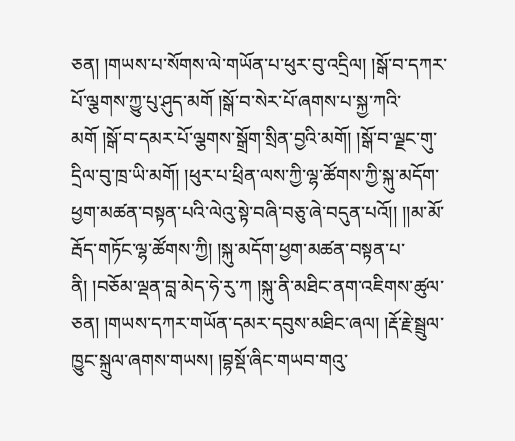ཅན། །གཡས་པ་སོགས་ལེ་གཡོན་པ་ཕུར་བུ་འདྲིལ། །སྒོ་བ་དཀར་པོ་ལྕགས་ཀྱུ་པུ་ཤུད་མགོ །སྒོ་བ་སེར་པོ་ཞགས་པ་སྐྱ་ཀའི་མགོ །སྒོ་བ་དམར་པོ་ལྕགས་སྒྲོག་སྲིན་བྱའི་མགོ། །སྒོ་བ་ལྗང་གུ་དྲིལ་བུ་ཁྲ་ཡི་མགོ། །ཕུར་པ་ཕྲིན་ལས་ཀྱི་ལྷ་ཚོགས་ཀྱི་སྐུ་མདོག་ཕྱག་མཚན་བསྟན་པའི་ལེའུ་སྟེ་བཞི་བཅུ་ཞེ་བདུན་པའོ།། །།མ་མོ་རྦོད་གཏོང་ལྷ་ཚོགས་ཀྱི། །སྐུ་མདོག་ཕྱག་མཚན་བསྟན་པ་ནི། །བཅོམ་ལྡན་བླ་མེད་ཧེ་རུ་ཀ །སྐུ་ནི་མཐིང་ནག་འཇིགས་ཚུལ་ཅན། །གཡས་དཀར་གཡོན་དམར་དབུས་མཐིང་ཞལ། །རྡོ་རྗེ་སྦྲུལ་ཁྱུང་སྐྲུལ་ཞགས་གཡས། །བྷསྡོ་ཞིང་གཡབ་གའུ་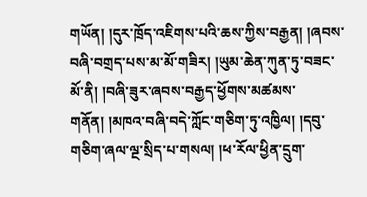གཡོན། །དུར་ཁྲོད་འཇིགས་པའི་ཆས་ཀྱིས་བརྒྱན། །ཞབས་བཞི་བགྲད་པས་མ་མོ་གཟིར། །ཡུམ་ཆེན་ཀུན་ཏུ་བཟང་མོ་ནི། །བཞི་ཟུར་ཞབས་བརྒྱད་ཕྱོགས་མཚམས་གནོན། །མཁའ་བཞི་བདེ་ཀློང་གཅིག་ཏུ་འཁྱིལ། །དབུ་གཅིག་ཞལ་ལྔ་སྲིད་པ་གསལ། །ཕ་རོལ་ཕྱིན་དྲུག་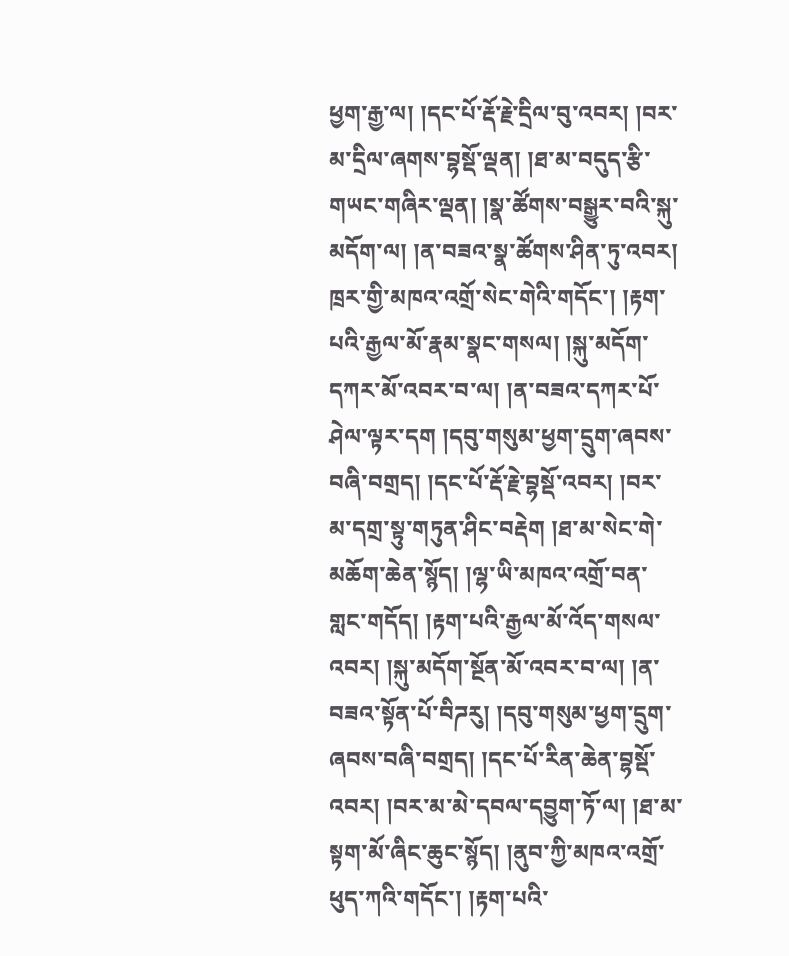ཕྱག་རྒྱ་ལ། །དང་པོ་རྡོ་རྗེ་དྲིལ་བུ་འབར། །བར་མ་དྲིལ་ཞགས་བྷསྡོ་ལྡན། །ཐ་མ་བདུད་རྩི་གཡང་གཞིར་ལྡན། །སྣ་ཚོགས་བསྒྱུར་བའི་སྐུ་མདོག་ལ། །ན་བཟའ་སྣ་ཚོགས་ཤིན་ཏུ་འབར། ཁྲར་གྱི་མཁའ་འགྲོ་སེང་གེའི་གདོང་། །རྟག་པའི་རྒྱལ་མོ་རྣམ་སྣང་གསལ། །སྐུ་མདོག་དཀར་མོ་འབར་བ་ལ། །ན་བཟའ་དཀར་པོ་ཤེལ་ལྟར་དག །དབུ་གསུམ་ཕྱག་དྲུག་ཞབས་བཞི་བགྲད། །དང་པོ་རྡོ་རྗེ་བྷསྡོ་འབར། །བར་མ་དགྲ་སྟུ་གཏུན་ཤིང་བརྡེག །ཐ་མ་སེང་གེ་མཆོག་ཆེན་སྙོད། །ལྷ་ཡི་མཁའ་འགྲོ་བན་གླང་གདོད། །རྟག་པའི་རྒྱལ་མོ་འོད་གསལ་འབར། །སྐུ་མདོག་སྔོན་མོ་འབར་བ་ལ། །ན་བཟའ་སྟོན་པོ་བིཌརུ། །དབུ་གསུམ་ཕྱག་དྲུག་ཞབས་བཞི་བགྲད། །དང་པོ་རིན་ཆེན་བྷསྡོ་འབར། །བར་མ་མེ་དབལ་དབྱུག་ཏོ་ལ། །ཐ་མ་སྟག་མོ་ཞིང་ཆུང་སྙོད། །ནུབ་ཀྱི་མཁའ་འགྲོ་ཕུད་ཀའི་གདོང་། །རྟག་པའི་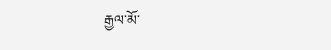རྒྱལ་མོ་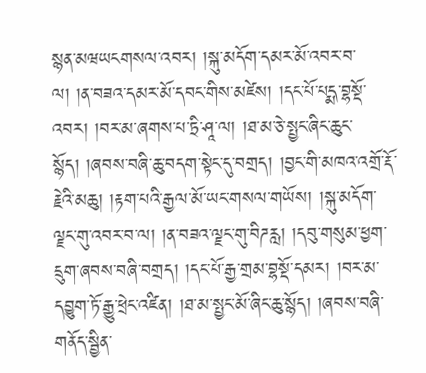སྙན་མཝཡངགསལ་འབར། །སྐུ་མདོག་དམར་མོ་འབར་བ་ལ། །ན་བཟའ་དམར་མོ་དབང་གིས་མཛེས། །དང་པོ་པདྨ་བྷསྡོ་འབར། །བར་མ་ཞགས་པ་ཏྲི་ཤཱ་ལ། །ཐ་མ་ཅེ་སྤྱང་ཞིང་ཆུང་སྙོད། །ཞབས་བཞི་ཆུ་བདག་སྟེང་དུ་བགྲད། །བྱང་གི་མཁའ་འགྲོ་རྡོ་རྗེའི་མཆུ། །རྟག་པའི་རྒྱལ་མོ་ཡང་གསལ་གཡོས། །སྐུ་མདོག་ལྗང་གུ་འབར་བ་ལ། །ན་བཟའ་ལྗང་གུ་བིཌརླ། །དབུ་གསུམ་ཕྱག་དྲུག་ཞབས་བཞི་བགྲད། །དང་པོ་རྒྱ་གྲམ་བྷསྡོ་དམར། །བར་མ་དབྱུག་ཏོ་རྒྱུ་ཕྲེང་འཛིན། །ཐ་མ་སྤྱང་མོ་ཞིང་ཆུ་སྙོད། །ཞབས་བཞི་གནོད་སྦྱིན་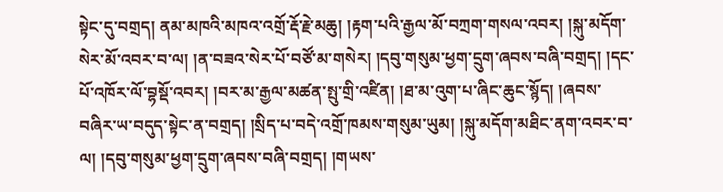སྟེང་དུ་བགྲད། ནམ་མཁའི་མཁའ་འགྲོ་རྡོ་རྗེ་མཆུ། །རྟག་པའི་རྒྱལ་མོ་བཀྲག་གསལ་འབར། །སྐུ་མདོག་སེར་མོ་འབར་བ་ལ། །ན་བཟའ་སེར་པོ་བཙོ་མ་གསེར། །དབུ་གསུམ་ཕྱག་དྲུག་ཞབས་བཞི་བགྲད། །དང་པོ་འཁོར་ལོ་བྷསྡོ་འབར། །བར་མ་རྒྱལ་མཚན་སྤུ་གྲི་འཛིན། །ཐ་མ་འུག་པ་ཞིང་ཆུང་སྙོད། །ཞབས་བཞིར་ཡ་བདུད་སྟེང་ན་བགྲད། །སྲིད་པ་བདེ་འགྲོ་ཁམས་གསུམ་ཡུམ། །སྐུ་མདོག་མཐིང་ནག་འབར་བ་ལ། །དབུ་གསུམ་ཕྱག་དྲུག་ཞབས་བཞི་བགྲད། །གཡས་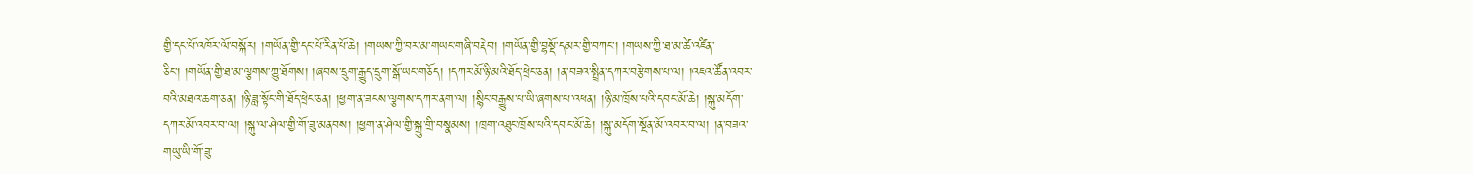གྱི་དང་པོ་འཁོར་ལོ་བསྐོར། །གཡོན་གྱི་དང་པོ་རིན་པོ་ཆེ། །གཡས་ཀྱི་བར་མ་གཡང་གཞི་བརྡེབ། །གཡོན་གྱི་བྷསྡོ་དམར་གྱི་བཀང་། །གཡས་ཀྱི་ཐ་མ་ཚེ་འཛིན་ཅིང་། །གཡོན་གྱི་ཐ་མ་ལྕགས་ཀྱུ་ཐོགས། །ཞབས་དྲུག་རྒྱུད་དྲུག་སྒོ་ཡང་གཅོད། །དཀར་མོ་ཉི་མའི་ཐོད་ཕྲེང་ཅན། །ན་བཟའ་སྤྲིན་དཀར་བརྩེགས་པ་ལ། །འཇའ་ཚོན་འབར་བའི་མཐའ་ཆག་ཅན། །ཉི་ཟླ་སྟོང་གི་ཐོད་ཕྲེང་ཅན། །ཕྱག་ན་ཟངས་ལྕགས་དཀར་ནག་ལ། །སྙིང་བརྒྱུས་པ་ཡི་ཞགས་པ་འཕན། །ཉི་མ་ཁྲོས་པའི་དབང་མོ་ཆེ། །སྐུ་མདོག་དཀར་མོ་འབར་བ་ལ། །སྐུ་ལ་ཤེལ་གྱི་གོ་ཟུ་མནབས། །ཕྱག་ན་ཤེལ་གྱི་སྐྲུ་གྲི་བསྣམས། །ཁྲག་འཐུང་ཁྲོས་པའི་དབང་མོ་ཆེ། །སྐུ་མདོག་སྔོན་མོ་འབར་བ་ལ། །ན་བཟའ་གཡུ་ཡི་གོ་ཟུ་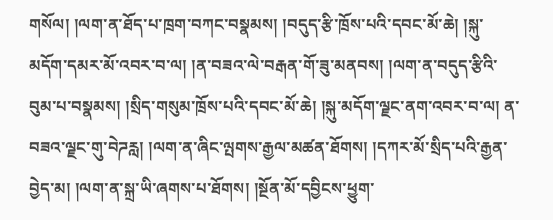གསོལ། །ལག་ན་ཐོད་པ་ཁྲག་བཀང་བསྣམས། །བདུད་རྩི་ཁྲོས་པའི་དབང་མོ་ཆེ། །སྐུ་མདོག་དམར་མོ་འབར་བ་ལ། །ན་བཟའ་ལེ་བརྒན་གོ་ཟུ་མནབས། །ལག་ན་བདུད་རྩིའི་བུམ་པ་བསྣམས། །སྲིད་གསུམ་ཁྲོས་པའི་དབང་མོ་ཆེ། །སྐུ་མདོག་ལྗང་ནག་འབར་བ་ལ། ན་བཟའ་ལྗང་གུ་བེཌརླ། །ལག་ན་ཞིང་ལྤགས་རྒྱལ་མཚན་ཐོགས། །དཀར་མོ་སྲིད་པའི་རྒྱན་བྱེད་མ། །ལག་ན་སྐྲ་ཡི་ཞགས་པ་ཐོགས། །སྔོན་མོ་དབྱིངས་ཕྱུག་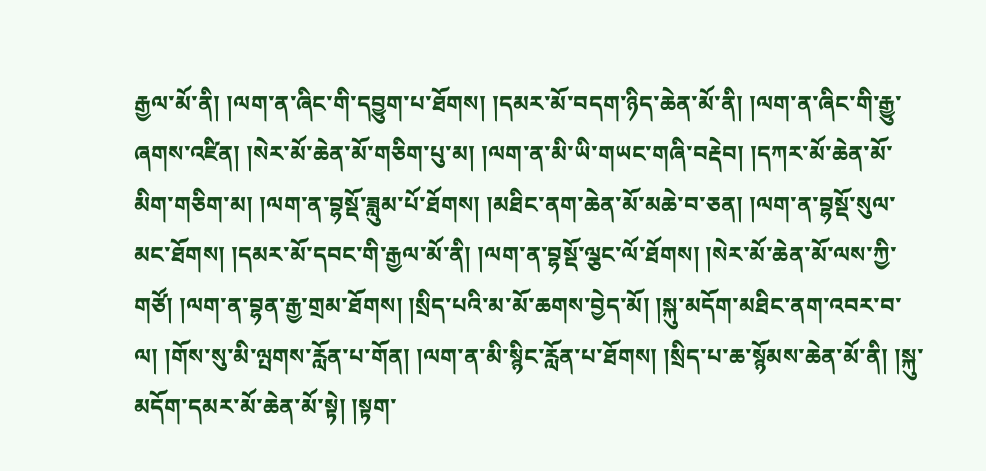རྒྱལ་མོ་ནི། །ལག་ན་ཞིང་གི་དབྱུག་པ་ཐོགས། །དམར་མོ་བདག་ཉིད་ཆེན་མོ་ནི། །ལག་ན་ཞིང་གི་རྒྱུ་ཞགས་འཛིན། །སེར་མོ་ཆེན་མོ་གཅིག་པུ་མ། །ལག་ན་མི་ཡི་གཡང་གཞི་བརྡེབ། །དཀར་མོ་ཆེན་མོ་མིག་གཅིག་མ། །ལག་ན་བྷསྡོ་ཟླུམ་པོ་ཐོགས། །མཐིང་ནག་ཆེན་མོ་མཆེ་བ་ཅན། །ལག་ན་བྷསྡོ་སུལ་མང་ཐོགས། །དམར་མོ་དབང་གི་རྒྱལ་མོ་ནི། །ལག་ན་བྷསྡོ་ལྕང་ལོ་ཐོགས། །སེར་མོ་ཆེན་མོ་ལས་ཀྱི་གཙོ། །ལག་ན་བྷན་རྒྱ་གྲམ་ཐོགས། །སྲིད་པའི་མ་མོ་ཆགས་བྱེད་མོ། །སྐུ་མདོག་མཐིང་ནག་འབར་བ་ལ། །གོས་སུ་མི་ལྤགས་རློན་པ་གོན། །ལག་ན་མི་སྙིང་རློན་པ་ཐོགས། །སྲིད་པ་ཆ་སྙོམས་ཆེན་མོ་ནི། །སྐུ་མདོག་དམར་མོ་ཆེན་མོ་སྟེ། །སྟག་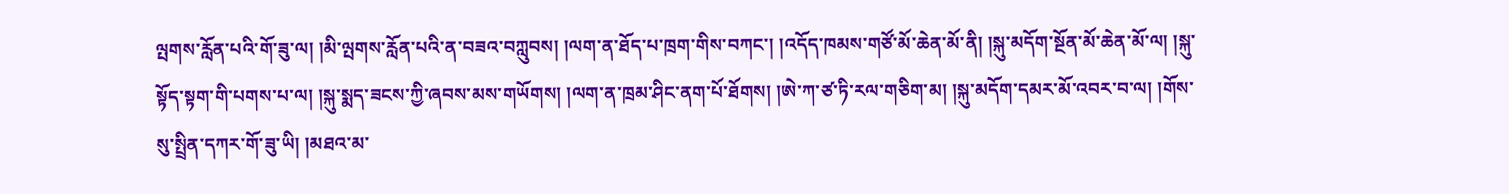ལྤགས་རློན་པའི་གོ་ཟུ་ལ། །མི་ལྤགས་རློན་པའི་ན་བཟའ་བཀླུབས། །ལག་ན་ཐོད་པ་ཁྲག་གིས་བཀང་། །འདོད་ཁམས་གཙོ་མོ་ཆེན་མོ་ནི། །སྐུ་མདོག་སྔོན་མོ་ཆེན་མོ་ལ། །སྐུ་སྟོད་སྟག་གི་པགས་པ་ལ། །སྐུ་སྨད་ཟངས་ཀྱི་ཞབས་མས་གཡོགས། །ལག་ན་ཁྲམ་ཤིང་ནག་པོ་ཐོགས། །ཨེ་ཀ་ཙ་ཏི་རལ་གཅིག་མ། །སྐུ་མདོག་དམར་མོ་འབར་བ་ལ། །གོས་སུ་སྤྲིན་དཀར་གོ་ཟུ་ཡི། །མཐའ་མ་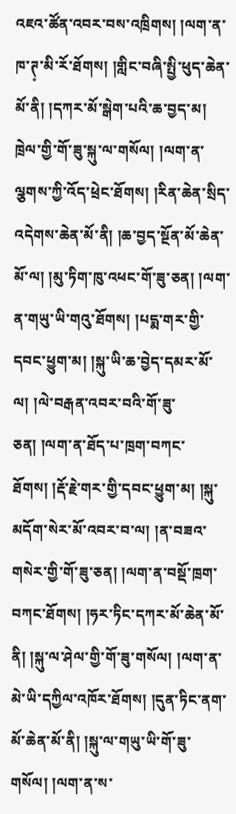འཇའ་ཚོན་འབར་བས་འཁྲིགས། །ལག་ན་ཁ་ཊ༷་མི་རོ་ཐོགས། །གླིང་བཞི་སྤྱི་ཕུད་ཆེན་མོ་ནི། །དཀར་མོ་སྒེག་པའི་ཆ་བྱད་མ། ཁྲེལ་གྱི་གོ་ཟུ་སྐུ་ལ་གསོལ། །ལག་ན་ལྕགས་ཀྱི་འོད་ཕྲེང་ཐོགས། །རིན་ཆེན་སྲིད་འདེགས་ཆེན་མོ་ནི། །ཆ་བྱད་སྔོན་མོ་ཆེན་མོ་ལ། །མུ་ཏིག་ཁུ་འཕང་གོ་ཟུ་ཅན། །ལག་ན་གཡུ་ཡི་གའུ་ཐོགས། །པདྨ་གར་གྱི་དབང་ཕྱུག་མ། །སྐུ་ཡི་ཆ་བྱེད་དམར་མོ་ལ། །ལེ་བརྒན་འབར་བའི་གོ་ཟུ་ཅན། །ལག་ན་ཐོད་པ་ཁྲག་བཀང་ཐོགས། །རྡོ་རྗེ་གར་གྱི་དབང་ཕྱུག་མ། །སྐུ་མདོག་སེར་མོ་འབར་བ་ལ། །ན་བཟའ་གསེར་གྱི་གོ་ཟུ་ཅན། །ལག་ན་བསྡོ་ཁྲག་བཀང་ཐོགས། །ཧར་ཏིང་དཀར་མོ་ཆེན་མོ་ནི། །སྐུ་ལ་ཤེལ་གྱི་གོ་ཟུ་གསོལ། །ལག་ན་མེ་ཡི་དཀྱིལ་འཁོར་ཐོགས། །དུན་ཏིང་ནག་མོ་ཆེན་མོ་ནི། །སྐུ་ལ་གཡུ་ཡི་གོ་ཟུ་གསོལ། །ལག་ན་ས་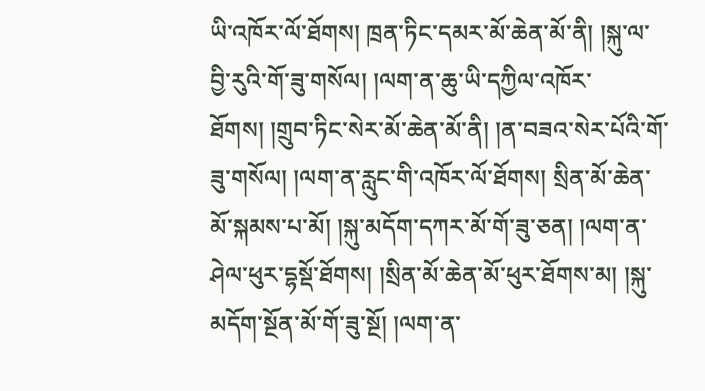ཡི་འཁོར་ལོ་ཐོགས། ཁྲན་ཏིང་དམར་མོ་ཆེན་མོ་ནི། །སྐུ་ལ་བྱི་རུའི་གོ་ཟུ་གསོལ། །ལག་ན་ཆུ་ཡི་དཀྱིལ་འཁོར་ཐོགས། །གྲུབ་ཏིང་སེར་མོ་ཆེན་མོ་ནི། །ན་བཟའ་སེར་པོའི་གོ་ཟུ་གསོལ། །ལག་ན་རླུང་གི་འཁོར་ལོ་ཐོགས། སྲིན་མོ་ཆེན་མོ་སྐམས་པ་མོ། །སྐུ་མདོག་དཀར་མོ་གོ་ཟུ་ཅན། །ལག་ན་ཤེལ་ཕུར་དྷསྡོ་ཐོགས། །སྲིན་མོ་ཆེན་མོ་ཕུར་ཐོགས་མ། །སྐུ་མདོག་སྔོན་མོ་གོ་ཟུ་སྔོ། །ལག་ན་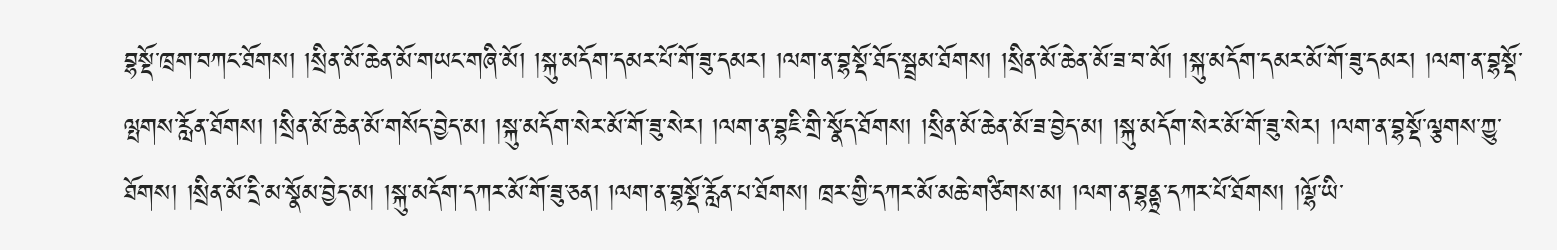བྷསྡོ་ཁྲག་བཀང་ཐོགས། །སྲིན་མོ་ཆེན་མོ་གཡང་གཞི་མོ། །སྐུ་མདོག་དམར་པོ་གོ་ཟུ་དམར། །ལག་ན་བྷསྡོ་ཐོད་སྦྲམ་ཐོགས། །སྲིན་མོ་ཆེན་མོ་ཟ་བ་མོ། །སྐུ་མདོག་དམར་མོ་གོ་ཟུ་དམར། །ལག་ན་བྷསྡོ་ལྤགས་རློན་ཐོགས། །སྲིན་མོ་ཆེན་མོ་གསོད་བྱེད་མ། །སྐུ་མདོག་སེར་མོ་གོ་ཟུ་སེར། །ལག་ན་བྷཇི་གྲི་སྣོད་ཐོགས། །སྲིན་མོ་ཆེན་མོ་ཟ་བྱེད་མ། །སྐུ་མདོག་སེར་མོ་གོ་ཟུ་སེར། །ལག་ན་བྷསྡོ་ལྕགས་ཀྱུ་ཐོགས། །སྲིན་མོ་དྲི་མ་སྣོམ་བྱེད་མ། །སྐུ་མདོག་དཀར་མོ་གོ་ཟུ་ཅན། །ལག་ན་བྷསྡོ་རློན་པ་ཐོགས། ཁྲར་གྱི་དཀར་མོ་མཆེ་གཙིགས་མ། །ལག་ན་བྷནྟྲ་དཀར་པོ་ཐོགས། །ལྷོ་ཡི་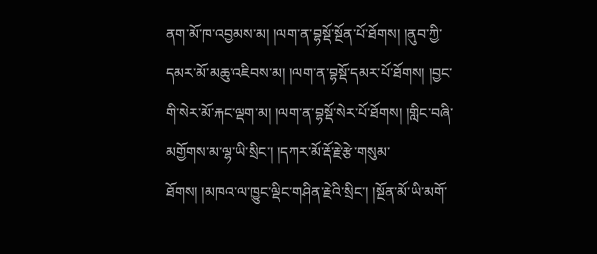ནག་མོ་ཁ་འབྱམས་མ། །ལག་ན་བྷསྡོ་སྔོན་པོ་ཐོགས། །ནུབ་ཀྱི་དམར་མོ་མཆུ་འཇིབས་མ། །ལག་ན་བྷསྡོ་དམར་པོ་ཐོགས། །བྱང་གི་སེར་མོ་རྐང་ལྡག་མ། །ལག་ན་བྷསྡོ་སེར་པོ་ཐོགས། །གླིང་བཞི་མགྱོགས་མ་ལྷ་ཡི་སྲིང་། །དཀར་མོ་རྡོ་རྗེ་རྩེ་གསུམ་ཐོགས། །མཁའ་ལ་ཁྱུང་ལྡིང་གཤིན་རྗེའི་སྲིང་། །སྔོན་མོ་ཡི་མགོ་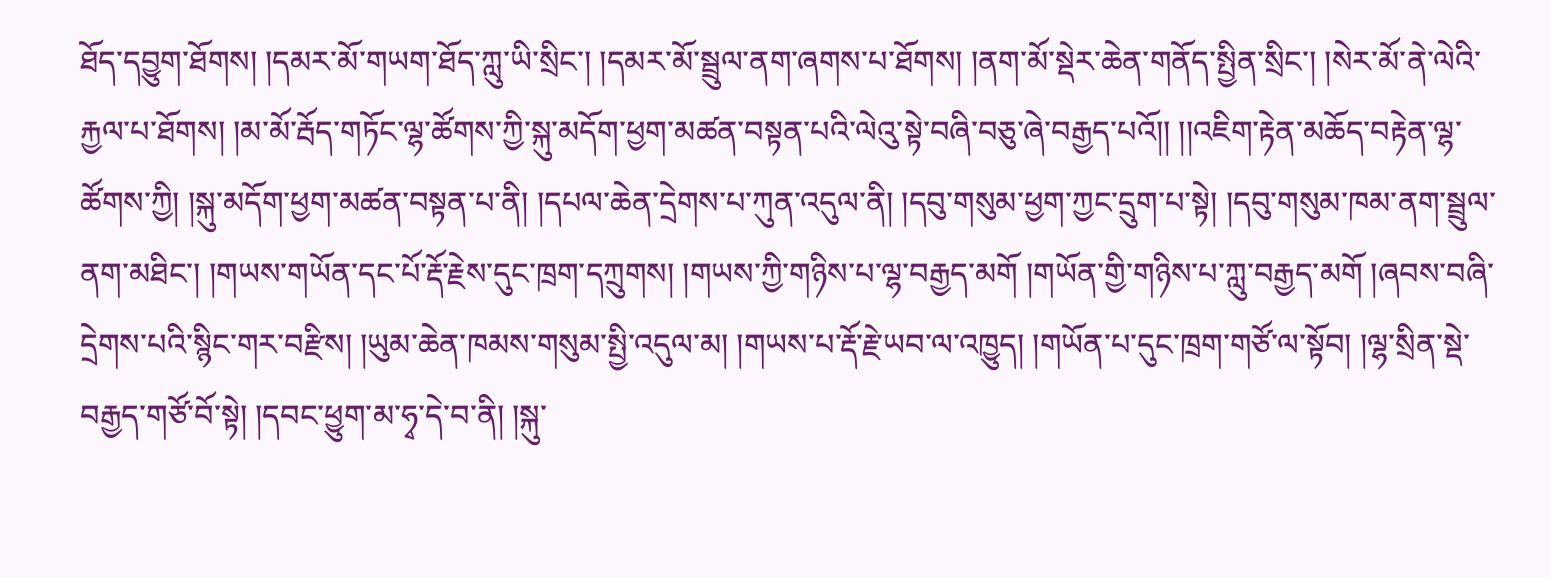ཐོད་དབྱུག་ཐོགས། །དམར་མོ་གཡག་ཐོད་ཀླུ་ཡི་སྲིང་། །དམར་མོ་སྦྲུལ་ནག་ཞགས་པ་ཐོགས། །ནག་མོ་སྡེར་ཆེན་གནོད་སྤྱིན་སྲིང་། །སེར་མོ་ནེ་ལེའི་རྐྱལ་པ་ཐོགས། །མ་མོ་རྦོད་གཏོང་ལྷ་ཚོགས་ཀྱི་སྐུ་མདོག་ཕྱག་མཚན་བསྟན་པའི་ལེའུ་སྟེ་བཞི་བཅུ་ཞེ་བརྒྱད་པའོ།། །།འཇིག་རྟེན་མཆོད་བརྟེན་ལྷ་ཚོགས་ཀྱི། །སྐུ་མདོག་ཕྱག་མཚན་བསྟན་པ་ནི། །དཔལ་ཆེན་དྲེགས་པ་ཀུན་འདུལ་ནི། །དབུ་གསུམ་ཕྱག་ཀྱང་དྲུག་པ་སྟེ། །དབུ་གསུམ་ཁམ་ནག་སྦྲུལ་ནག་མཐིང་། །གཡས་གཡོན་དང་པོ་རྡོ་རྗེས་དུང་ཁྲག་དཀྲུགས། །གཡས་ཀྱི་གཉིས་པ་ལྷ་བརྒྱད་མགོ །གཡོན་གྱི་གཉིས་པ་ཀླུ་བརྒྱད་མགོ །ཞབས་བཞི་དྲེགས་པའི་སྙིང་གར་བརྫིས། །ཡུམ་ཆེན་ཁམས་གསུམ་སྤྱི་འདུལ་མ། །གཡས་པ་རྡོ་རྗེ་ཡབ་ལ་འཁྱུད། །གཡོན་པ་དུང་ཁྲག་གཙོ་ལ་སྟོབ། །ལྷ་སྲིན་སྡེ་བརྒྱད་གཙོ་བོ་སྟེ། །དབང་ཕྱུག་མ་ཧྭ་དེ་བ་ནི། །སྐུ་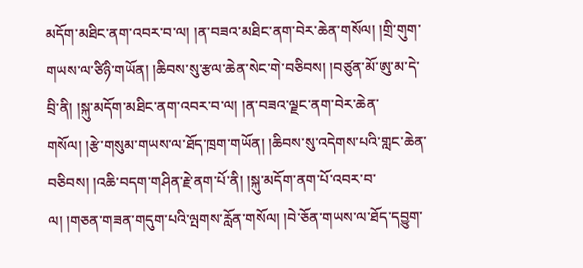མདོག་མཐིང་ནག་འབར་བ་ལ། །ན་བཟའ་མཐིང་ནག་བེར་ཆེན་གསོལ། །གྲི་གུག་གཡས་ལ་ཙིཉི་གཡོན། །ཆིབས་སུ་རྩལ་ཆེན་སེང་གེ་བཅིབས། །བཙུན་མོ་ཨུ་མ་དེ་བྲི་ནི། །སྐུ་མདོག་མཐིང་ནག་འབར་བ་ལ། །ན་བཟའ་ལྗང་ནག་བེར་ཆེན་གསོལ། །རྩེ་གསུམ་གཡས་ལ་ཐོད་ཁྲག་གཡོན། །ཆིབས་སུ་འདེགས་པའི་གླང་ཆེན་བཅིབས། །འཆི་བདག་གཤིན་རྗེ་ནག་པོ་ནི། །སྐུ་མདོག་ནག་པོ་འབར་བ་ལ། །གཅན་གཟན་གདུག་པའི་ལྤགས་རློན་གསོལ། །བེ་ཅོན་གཡས་ལ་ཐོད་དབྱུག་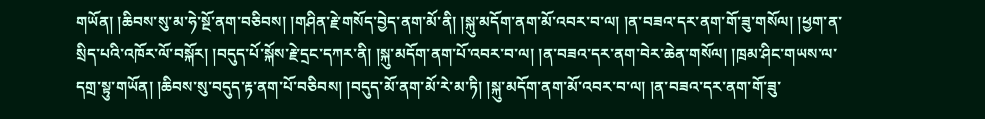གཡོན། །ཆིབས་སུ་མ་ཧེ་སྔོ་ནག་བཅིབས། །གཤིན་རྗེ་གསོད་བྱེད་ནག་མོ་ནི། །སྐུ་མདོག་ནག་མོ་འབར་བ་ལ། །ན་བཟའ་དར་ནག་གོ་ཟུ་གསོལ། །ཕྱག་ན་སྲིད་པའི་འཁོར་ལོ་བསྐོར། །བདུད་པོ་སྐོས་རྗེ་དྲང་དཀར་ནི། །སྐུ་མདོག་ནག་པོ་འབར་བ་ལ། །ན་བཟའ་དར་ནག་བེར་ཆེན་གསོལ། །ཁྲམ་ཤིང་གཡས་ལ་དགྲ་སྟུ་གཡོན། །ཆིབས་སུ་བདུད་རྟ་ནག་པོ་བཅིབས། །བདུད་མོ་ནག་མོ་རེ་མ་ཏི། །སྐུ་མདོག་ནག་མོ་འབར་བ་ལ། །ན་བཟའ་དར་ནག་གོ་ཟུ་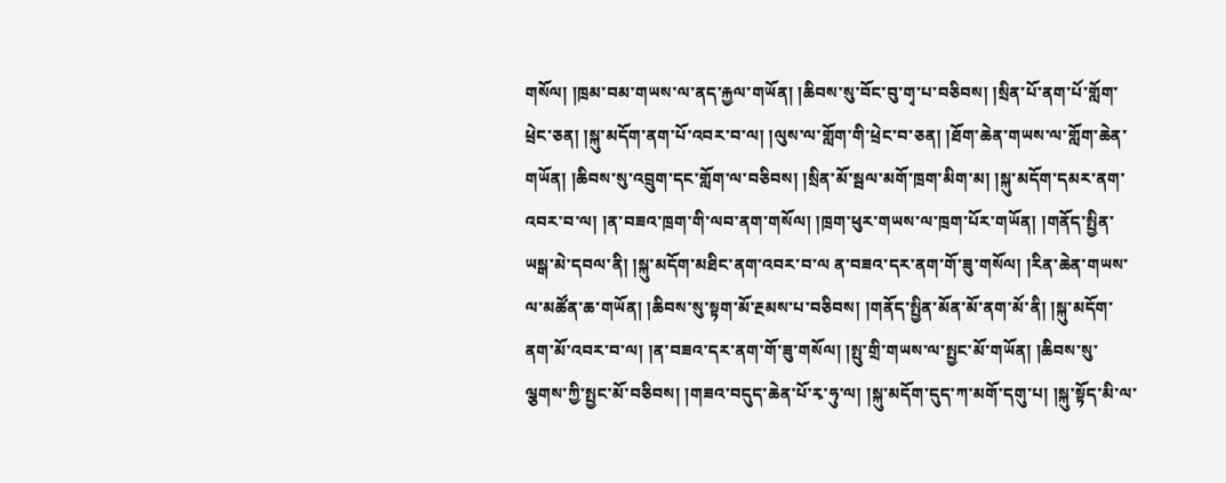གསོལ། །ཁྲམ་བམ་གཡས་ལ་ནད་རྐྱལ་གཡོན། །ཆིབས་སུ་བོང་བུ་གྭ་པ་བཅིབས། །སྲིན་པོ་ནག་པོ་གློག་ཕྲེང་ཅན། །སྐུ་མདོག་ནག་པོ་འབར་བ་ལ། །ལུས་ལ་གློག་གི་ཕྲེང་བ་ཅན། །ཐོག་ཆེན་གཡས་ལ་གློག་ཆེན་གཡོན། །ཆིབས་སུ་འབྲུག་དང་གློག་ལ་བཅིབས། །སྲིན་མོ་སྦལ་མགོ་ཁྲག་མིག་མ། །སྐུ་མདོག་དམར་ནག་འབར་བ་ལ། །ན་བཟའ་ཁྲག་གི་ལབ་ནག་གསོལ། །ཁྲག་ཕུར་གཡས་ལ་ཁྲག་པོར་གཡོན། །གནོད་སྤྱིན་ཡསྒ་མེ་དབལ་ནི། །སྐུ་མདོག་མཐིང་ནག་འབར་བ་ལ ན་བཟའ་དར་ནག་གོ་ཟུ་གསོལ། །རིན་ཆེན་གཡས་ལ་མཚོན་ཆ་གཡོན། །ཆིབས་སུ་སྟག་མོ་རྔམས་པ་བཅིབས། །གནོད་སྤྱིན་མོན་མོ་ནག་མོ་ནི། །སྐུ་མདོག་ནག་མོ་འབར་བ་ལ། །ན་བཟའ་དར་ནག་གོ་ཟུ་གསོལ། །སྤུ་གྲི་གཡས་ལ་སྤྱང་མོ་གཡོན། །ཆིབས་སུ་ལྕགས་ཀྱི་སྤྱང་མོ་བཅིབས། །གཟའ་བདུད་ཆེན་པོ་རྭ་ཧུ་ལ། །སྐུ་མདོག་དུད་ཀ་མགོ་དགུ་པ། །སྐུ་སྟོད་མི་ལ་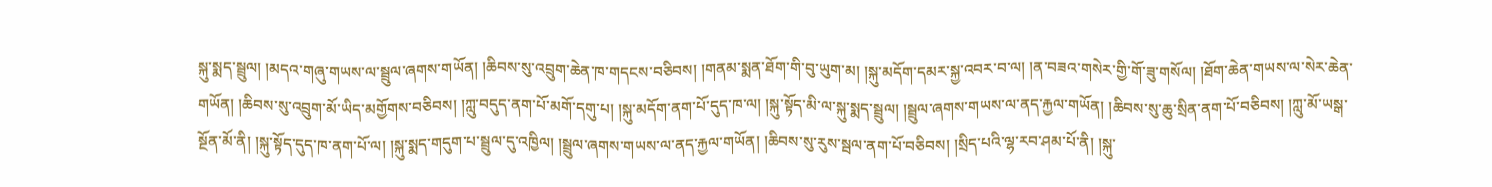སྐུ་སྨད་སྦྲུལ། །མདའ་གཞུ་གཡས་ལ་སྦྲུལ་ཞགས་གཡོན། །ཆིབས་སུ་འབྲུག་ཆེན་ཁ་གདངས་བཅིབས། །གནམ་སྨན་ཐོག་གི་བུ་ཡུག་མ། །སྐུ་མདོག་དམར་སྐྱ་འབར་བ་ལ། །ན་བཟའ་གསེར་གྱི་གོ་ཟུ་གསོལ། །ཐོག་ཆེན་གཡས་ལ་སེར་ཆེན་གཡོན། །ཆིབས་སུ་འབྲུག་མོ་ཡིད་མགྱོགས་བཅིབས། །ཀླུ་བདུད་ནག་པོ་མགོ་དགུ་པ། །སྐུ་མདོག་ནག་པོ་དུད་ཁ་ལ། །སྐུ་སྟོད་མི་ལ་སྐུ་སྨད་སྦྲུལ། །སྦྲུལ་ཞགས་གཡས་ལ་ནད་རྐྱལ་གཡོན། །ཆིབས་སུ་ཆུ་སྲིན་ནག་པོ་བཅིབས། །ཀླུ་མོ་ཡསྒ་སྔོན་མོ་ནི། །སྐུ་སྟོད་དུད་ཁ་ནག་པོ་ལ། །སྐུ་སྨད་གདུག་པ་སྦྲུལ་དུ་འཁྱིལ། །སྦྲུལ་ཞགས་གཡས་ལ་ནད་རྐྱལ་གཡོན། །ཆིབས་སུ་རུས་སྦལ་ནག་པོ་བཅིབས། །སྲིད་པའི་ལྷ་རབ་ཤམ་པོ་ནི། །སྐུ་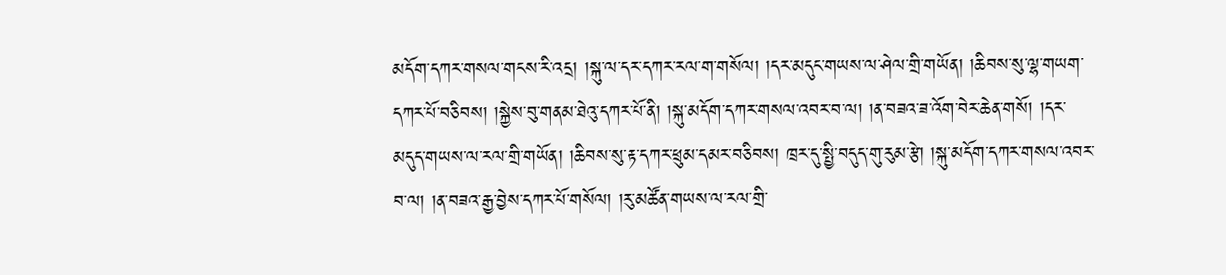མདོག་དཀར་གསལ་གངས་རི་འདྲ། །སྐུ་ལ་དར་དཀར་རལ་ག་གསོལ། །དར་མདུང་གཡས་ལ་ཤེལ་གྲི་གཡོན། །ཆིབས་སུ་ལྷ་གཡག་དཀར་པོ་བཅིབས། །སྐྱེས་བུ་གནམ་ཐེའུ་དཀར་པོ་ནི། །སྐུ་མདོག་དཀར་གསལ་འབར་བ་ལ། །ན་བཟའ་ཟ་འོག་བེར་ཆེན་གསོ། །དར་མདུད་གཡས་ལ་རལ་གྲི་གཡོན། །ཆིབས་སུ་རྟ་དཀར་ཕྲུམ་དམར་བཅིབས། ཁྲར་དུ་སྤྱི་བདུད་གུ་རུམ་རྩེ། །སྐུ་མདོག་དཀར་གསལ་འབར་བ་ལ། །ན་བཟའ་རྒྱ་བྱེས་དཀར་པོ་གསོལ། །རུ་མཚོན་གཡས་ལ་རལ་གྲི་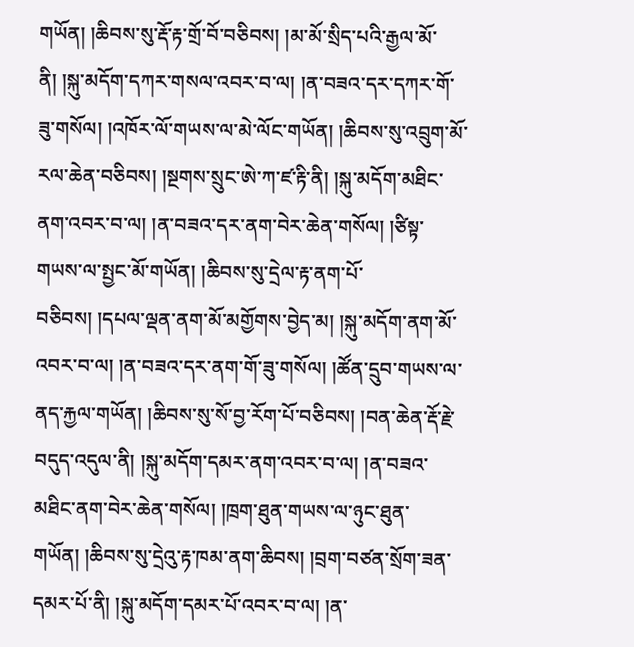གཡོན། །ཆིབས་སུ་རྡོ་རྟ་གྲོ་བོ་བཅིབས། །མ་མོ་སྲིད་པའི་རྒྱལ་མོ་ནི། །སྐུ་མདོག་དཀར་གསལ་འབར་བ་ལ། །ན་བཟའ་དར་དཀར་གོ་ཟུ་གསོལ། །འཁོར་ལོ་གཡས་ལ་མེ་ལོང་གཡོན། །ཆིབས་སུ་འབྲུག་མོ་རལ་ཆེན་བཅིབས། །སྔགས་སྲུང་ཨེ་ཀ་ཛ་རྟི་ནི། །སྐུ་མདོག་མཐིང་ནག་འབར་བ་ལ། །ན་བཟའ་དར་ནག་བེར་ཆེན་གསོལ། །ཙིསྟ་གཡས་ལ་སྤྱང་མོ་གཡོན། །ཆིབས་སུ་དྲེལ་རྟ་ནག་པོ་བཅིབས། །དཔལ་ལྡན་ནག་མོ་མགྱོགས་བྱེད་མ། །སྐུ་མདོག་ནག་མོ་འབར་བ་ལ། །ན་བཟའ་དར་ནག་གོ་ཟུ་གསོལ། །ཚོན་དྲུབ་གཡས་ལ་ནད་རྐྱལ་གཡོན། །ཆིབས་སུ་སོ་བྱ་རོག་པོ་བཅིབས། །བན་ཆེན་རྡོ་རྗེ་བདུད་འདུལ་ནི། །སྐུ་མདོག་དམར་ནག་འབར་བ་ལ། །ན་བཟའ་མཐིང་ནག་བེར་ཆེན་གསོལ། །ཁྲག་ཐུན་གཡས་ལ་ཉུང་ཐུན་གཡོན། །ཆིབས་སུ་དྲེའུ་རྟ་ཁམ་ནག་ཆིབས། །བྲག་བཙན་སྲོག་ཟན་དམར་པོ་ནི། །སྐུ་མདོག་དམར་པོ་འབར་བ་ལ། །ན་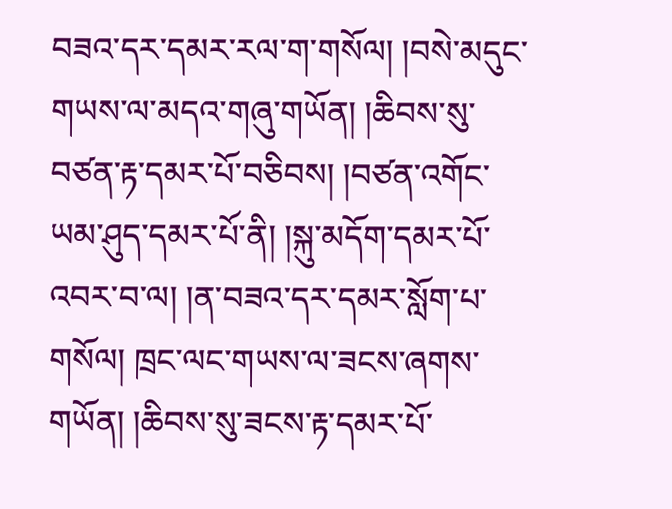བཟའ་དར་དམར་རལ་ག་གསོལ། །བསེ་མདུང་གཡས་ལ་མདའ་གཞུ་གཡོན། །ཆིབས་སུ་བཙན་རྟ་དམར་པོ་བཅིབས། །བཙན་འགོང་ཡམ་ཤུད་དམར་པོ་ནི། །སྐུ་མདོག་དམར་པོ་འབར་བ་ལ། །ན་བཟའ་དར་དམར་སློག་པ་གསོལ། ཁྲང་ལང་གཡས་ལ་ཟངས་ཞགས་གཡོན། །ཆིབས་སུ་ཟངས་རྟ་དམར་པོ་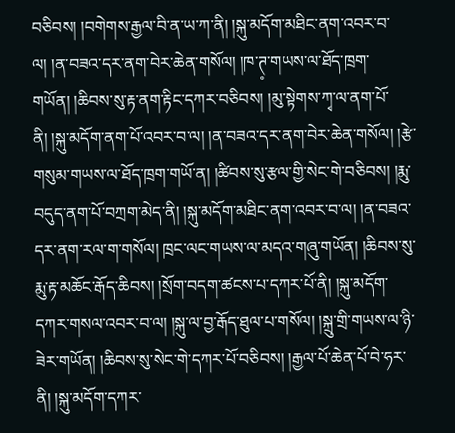བཅིབས། །བགེགས་རྒྱལ་བི་ན་ཡ་ཀ་ནི། །སྐུ་མདོག་མཐིང་ནག་འབར་བ་ལ། །ན་བཟའ་དར་ནག་བེར་ཆེན་གསོལ། །ཁ་ཊ༷་གཡས་ལ་ཐོད་ཁྲག་གཡོན། །ཆིབས་སུ་རྟ་ནག་རྟིང་དཀར་བཅིབས། །མུ་སྟེགས་ཀྭ་ལ་ནག་པོ་ནི། །སྐུ་མདོག་ནག་པོ་འབར་བ་ལ། །ན་བཟའ་དར་ནག་བེར་ཆེན་གསོལ། །རྩེ་གསུམ་གཡས་ལ་ཐོད་ཁྲག་གཡོ་ན། །ཚིབས་སུ་རྩལ་གྱི་སེང་གེ་བཅིབས། །རྨུ་བདུད་ནག་པོ་བཀྲག་མེད་ནི། །སྐུ་མདོག་མཐིང་ནག་འབར་བ་ལ། །ན་བཟའ་དར་ནག་རལ་ག་གསོལ། ཁྲང་ལང་གཡས་ལ་མདའ་གཞུ་གཡོན། །ཆིབས་སུ་རྨུ་རྟ་མཆོང་རྒོད་ཆིབས། །སྲོག་བདག་ཚངས་པ་དཀར་པོ་ནི། །སྐུ་མདོག་དཀར་གསལ་འབར་བ་ལ། །སྐུ་ལ་བྱ་རྒོད་ཐུལ་པ་གསོལ། །སྐྲུ་གྲི་གཡས་ལ་ཉི་ཟེར་གཡོན། །ཆིབས་སུ་སེང་གེ་དཀར་པོ་བཅིབས། །རྒྱལ་པོ་ཆེན་པོ་བེ་ཧར་ནི། །སྐུ་མདོག་དཀར་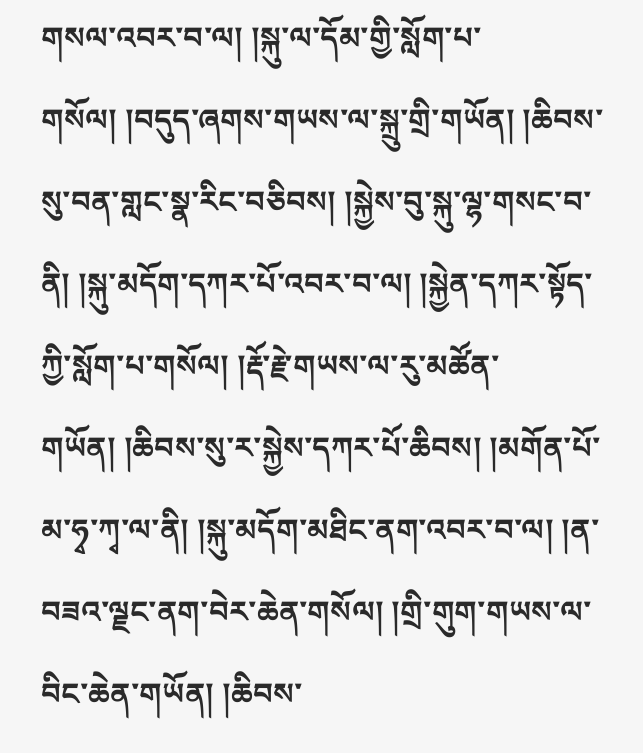གསལ་འབར་བ་ལ། །སྐུ་ལ་དོམ་གྱི་སློག་པ་གསོལ། །བདུད་ཞགས་གཡས་ལ་སྐྲུ་གྲི་གཡོན། །ཆིབས་སུ་བན་གླང་སྣ་རིང་བཅིབས། །སྐྱེས་བུ་སྐུ་ལྷ་གསང་བ་ནི། །སྐུ་མདོག་དཀར་པོ་འབར་བ་ལ། །སྐྱེན་དཀར་སྟོད་ཀྱི་སློག་པ་གསོལ། །རྡོ་རྗེ་གཡས་ལ་རུ་མཚོན་གཡོན། །ཆིབས་སུ་ར་སྐྱེས་དཀར་པོ་ཆིབས། །མགོན་པོ་མ་ཧྭ་ཀྭ་ལ་ནི། །སྐུ་མདོག་མཐིང་ནག་འབར་བ་ལ། །ན་བཟའ་ལྗང་ནག་བེར་ཆེན་གསོལ། །གྲི་གུག་གཡས་ལ་བིང་ཆེན་གཡོན། །ཆིབས་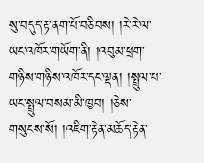སུ་བདུད་རྟ་ནག་པོ་བཅིབས། །རེ་རེ་ལ་ཡང་འཁོར་གཡོག་ནི། །འབུམ་ཕྲག་གཉིས་གཉིས་འཁོར་དང་ལྡན། །སྤྲུལ་པ་ཡང་སྤྲུལ་བསམ་མི་ཁྱབ། །ཅེས་གསུངས་སོ། །འཇིག་རྟེན་མཆོད་རྟེན་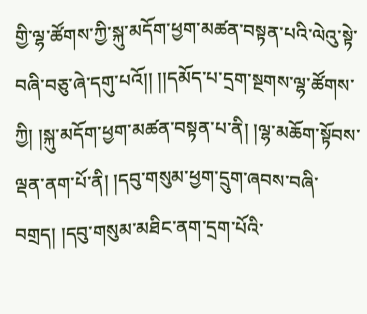གྱི་ལྷ་ཚོགས་ཀྱི་སྐུ་མདོག་ཕྱག་མཚན་བསྟན་པའི་ལེའུ་སྟེ་བཞི་བཅུ་ཞེ་དགུ་པའོ།། །།དམོད་པ་དྲག་སྔགས་ལྷ་ཚོགས་ཀྱི། །སྐུ་མདོག་ཕྱག་མཚན་བསྟན་པ་ནི། །ལྷ་མཆོག་སྟོབས་ལྡན་ནག་པོ་ནི། །དབུ་གསུམ་ཕྱག་དྲུག་ཞབས་བཞི་བགྲད། །དབུ་གསུམ་མཐིང་ནག་དྲག་པོའི་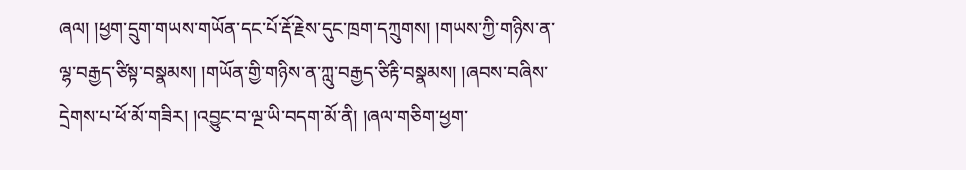ཞལ། །ཕྱག་དྲུག་གཡས་གཡོན་དང་པོ་རྡོ་རྗེས་དུང་ཁྲག་དཀྲུགས། །གཡས་ཀྱི་གཉིས་ན་ལྷ་བརྒྱད་ཙིསྟ་བསྣམས། །གཡོན་གྱི་གཉིས་ན་ཀླུ་བརྒྱད་ཙིརྟི་བསྣམས། །ཞབས་བཞིས་དྲེགས་པ་ཕོ་མོ་གཟིར། །འབྱུང་བ་ལྔ་ཡི་བདག་མོ་ནི། །ཞལ་གཅིག་ཕྱག་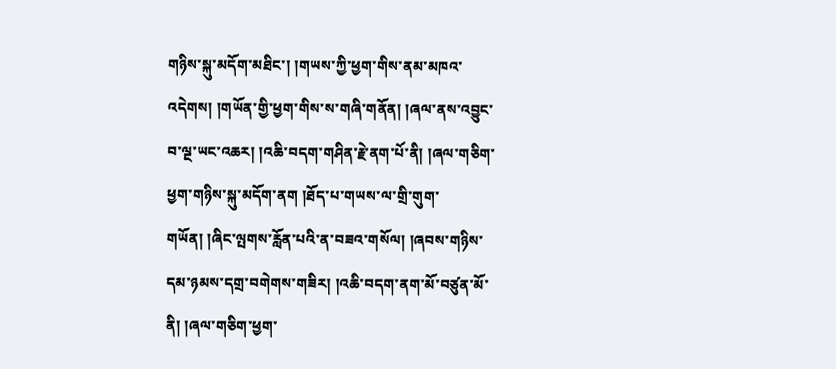གཉིས་སྐུ་མདོག་མཐིང་། །གཡས་ཀྱི་ཕྱག་གིས་ནམ་མཁའ་འདེགས། །གཡོན་གྱི་ཕྱག་གིས་ས་གཞི་གནོན། །ཞལ་ནས་འབྱུང་བ་ལྔ་ཡང་འཆར། །འཆི་བདག་གཤིན་རྗེ་ནག་པོ་ནི། །ཞལ་གཅིག་ཕྱག་གཉིས་སྐུ་མདོག་ནག །ཐོད་པ་གཡས་ལ་གྲི་གུག་གཡོན། །ཞིང་ལྤགས་རློན་པའི་ན་བཟའ་གསོལ། །ཞབས་གཉིས་དམ་ཉམས་དགྲ་བགེགས་གཟིར། །འཆི་བདག་ནག་མོ་བཙུན་མོ་ནི། །ཞལ་གཅིག་ཕྱག་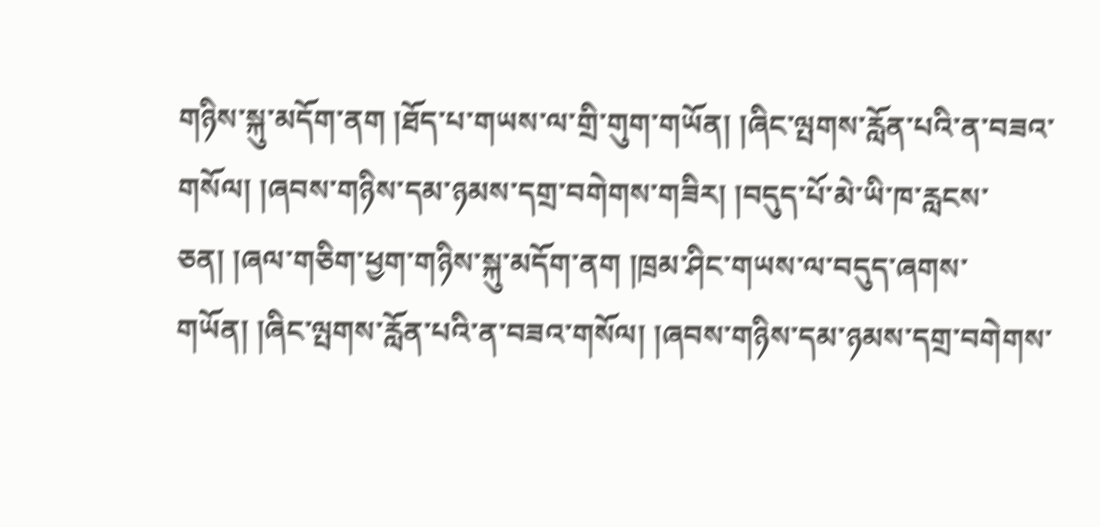གཉིས་སྐུ་མདོག་ནག །ཐོད་པ་གཡས་ལ་གྲི་གུག་གཡོན། །ཞིང་ལྤགས་རློན་པའི་ན་བཟའ་གསོལ། །ཞབས་གཉིས་དམ་ཉམས་དགྲ་བགེགས་གཟིར། །བདུད་པོ་མེ་ཡི་ཁ་རླངས་ཅན། །ཞལ་གཅིག་ཕྱག་གཉིས་སྐུ་མདོག་ནག །ཁྲམ་ཤིང་གཡས་ལ་བདུད་ཞགས་གཡོན། །ཞིང་ལྤགས་རློན་པའི་ན་བཟའ་གསོལ། །ཞབས་གཉིས་དམ་ཉམས་དགྲ་བགེགས་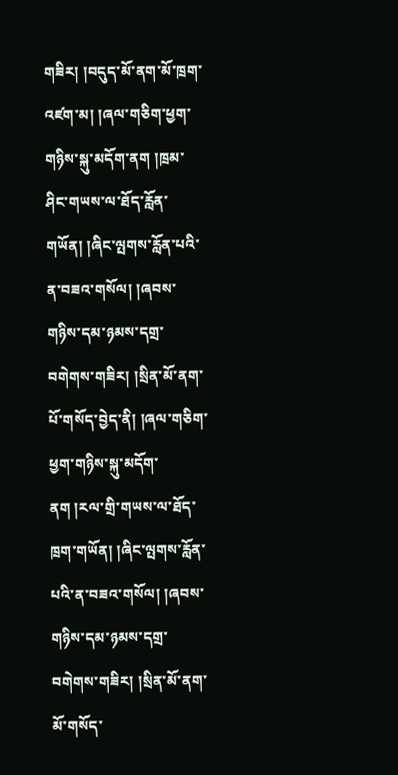གཟིར། །བདུད་མོ་ནག་མོ་ཁྲག་འཛག་མ། །ཞལ་གཅིག་ཕྱག་གཉིས་སྐུ་མདོག་ནག །ཁྲམ་ཤིང་གཡས་ལ་ཐོད་རློན་གཡོན། །ཞིང་ལྤགས་རློན་པའི་ན་བཟའ་གསོལ། །ཞབས་གཉིས་དམ་ཉམས་དགྲ་བགེགས་གཟིར། །སྲིན་མོ་ནག་པོ་གསོད་བྱེད་ནི། །ཞལ་གཅིག་ཕྱག་གཉིས་སྐུ་མདོག་ནག །རལ་གྲི་གཡས་ལ་ཐོད་ཁྲག་གཡོན། །ཞིང་ལྤགས་རློན་པའི་ན་བཟའ་གསོལ། །ཞབས་གཉིས་དམ་ཉམས་དགྲ་བགེགས་གཟིར། །སྲིན་མོ་ནག་མོ་གསོད་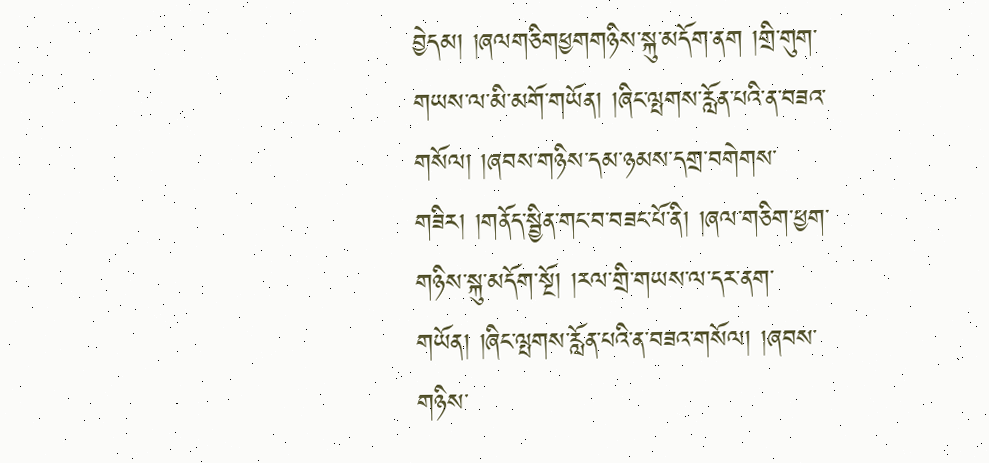བྱེདམ། །ཞལགཅིགཕྱགགཉིས་སྐུ་མདོག་ནག །གྲི་གུག་གཡས་ལ་མི་མགོ་གཡོན། །ཞིང་ལྤགས་རློན་པའི་ན་བཟའ་གསོལ། །ཞབས་གཉིས་དམ་ཉམས་དགྲ་བགེགས་གཟིར། །གནོད་སྦྱིན་གང་བ་བཟང་པོ་ནི། །ཞལ་གཅིག་ཕྱག་གཉིས་སྐུ་མདོག་སྔོ། །རལ་གྲི་གཡས་ལ་དར་ནག་གཡོན། །ཞིང་ལྤགས་རློན་པའི་ན་བཟའ་གསོལ། །ཞབས་གཉིས་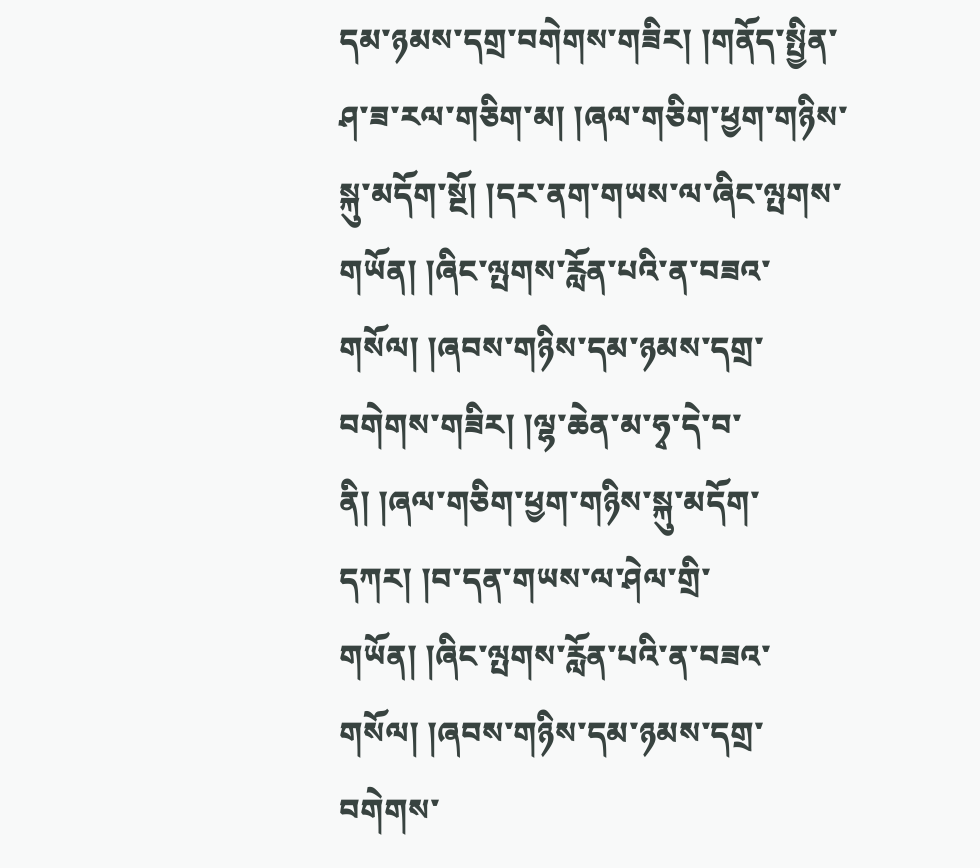དམ་ཉམས་དགྲ་བགེགས་གཟིར། །གནོད་སྤྱིན་ཤ་ཟ་རལ་གཅིག་མ། །ཞལ་གཅིག་ཕྱག་གཉིས་སྐུ་མདོག་སྔོ། །དར་ནག་གཡས་ལ་ཞིང་ལྤགས་གཡོན། །ཞིང་ལྤགས་རློན་པའི་ན་བཟའ་གསོལ། །ཞབས་གཉིས་དམ་ཉམས་དགྲ་བགེགས་གཟིར། །ལྷ་ཆེན་མ་ཧྭ་དེ་བ་ནི། །ཞལ་གཅིག་ཕྱག་གཉིས་སྐུ་མདོག་དཀར། །བ་དན་གཡས་ལ་ཤེལ་གྲི་གཡོན། །ཞིང་ལྤགས་རློན་པའི་ན་བཟའ་གསོལ། །ཞབས་གཉིས་དམ་ཉམས་དགྲ་བགེགས་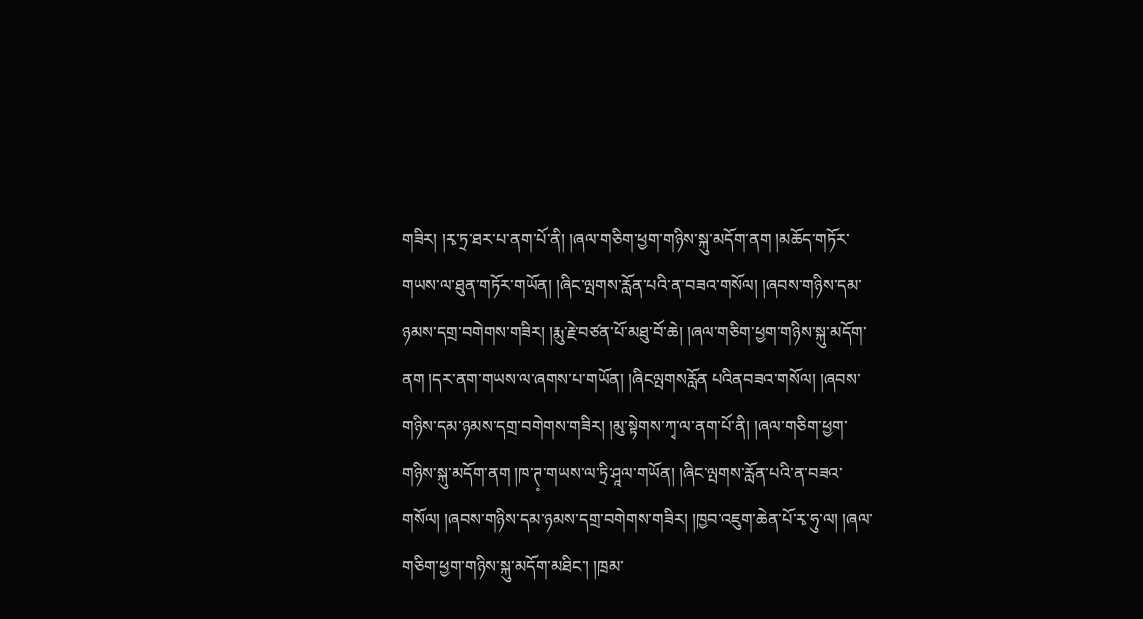གཟིར། །རྭ་ཏྲ་ཐར་པ་ནག་པོ་ནི། །ཞལ་གཅིག་ཕྱག་གཉིས་སྐུ་མདོག་ནག །མཆོད་གཏོར་གཡས་ལ་ཐུན་གཏོར་གཡོན། །ཞིང་ལྤགས་རློན་པའི་ན་བཟའ་གསོལ། །ཞབས་གཉིས་དམ་ཉམས་དགྲ་བགེགས་གཟིར། །རྨུ་རྗེ་བཙན་པོ་མཐུ་བོ་ཆེ། །ཞལ་གཅིག་ཕྱག་གཉིས་སྐུ་མདོག་ནག །དར་ནག་གཡས་ལ་ཞགས་པ་གཡོན། །ཞིངལྤགསརློན པའིནབཟའ་གསོལ། །ཞབས་གཉིས་དམ་ཉམས་དགྲ་བགེགས་གཟིར། །མུ་སྟེགས་ཀྭ་ལ་ནག་པོ་ནི། །ཞལ་གཅིག་ཕྱག་གཉིས་སྐུ་མདོག་ནག །ཁ་ཊ༷་གཡས་ལ་ཏྲི་ཤཱལ་གཡོན། །ཞིང་ལྤགས་རློན་པའི་ན་བཟའ་གསོལ། །ཞབས་གཉིས་དམ་ཉམས་དགྲ་བགེགས་གཟིར། །ཁྱབ་འཇུག་ཆེན་པོ་རྭ་ཧུ་ལ། །ཞལ་གཅིག་ཕྱག་གཉིས་སྐུ་མདོག་མཐིང་། །ཁྲམ་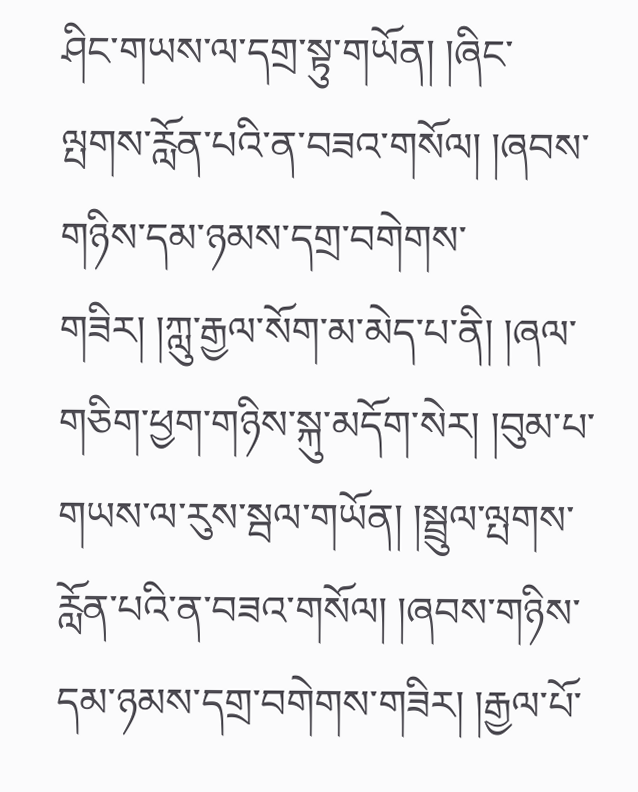ཤིང་གཡས་ལ་དགྲ་སྟུ་གཡོན། །ཞིང་ལྤགས་རློན་པའི་ན་བཟའ་གསོལ། །ཞབས་གཉིས་དམ་ཉམས་དགྲ་བགེགས་གཟིར། །ཀླུ་རྒྱལ་སོག་མ་མེད་པ་ནི། །ཞལ་གཅིག་ཕྱག་གཉིས་སྐུ་མདོག་སེར། །བུམ་པ་གཡས་ལ་རུས་སྦལ་གཡོན། །སྦྲུལ་ལྤགས་རློན་པའི་ན་བཟའ་གསོལ། །ཞབས་གཉིས་དམ་ཉམས་དགྲ་བགེགས་གཟིར། །རྒྱལ་པོ་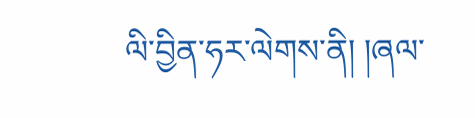ལི་བྱིན་ཧར་ལེགས་ནི། །ཞལ་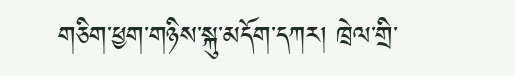གཅིག་ཕྱག་གཉིས་སྐུ་མདོག་དཀར། ཁྲེལ་གྲི་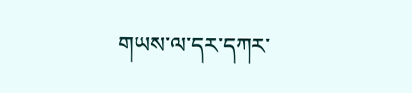གཡས་ལ་དར་དཀར་